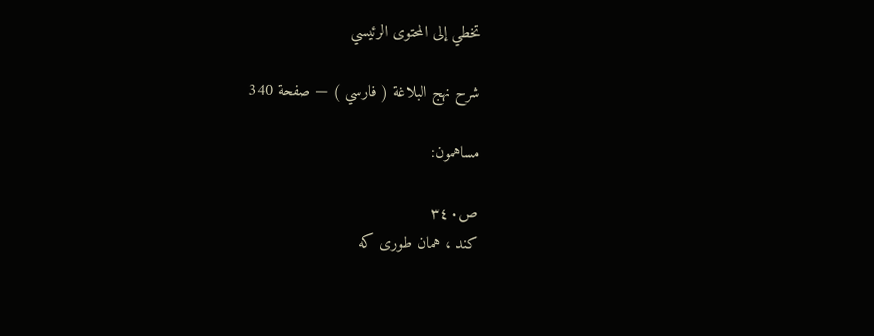تخطي إلى المحتوى الرئيسي

شرح نهج البلاغة ( فارسي ) — صفحة 340

مساهمون:

ص٣٤٠
كند ، همان طورى كه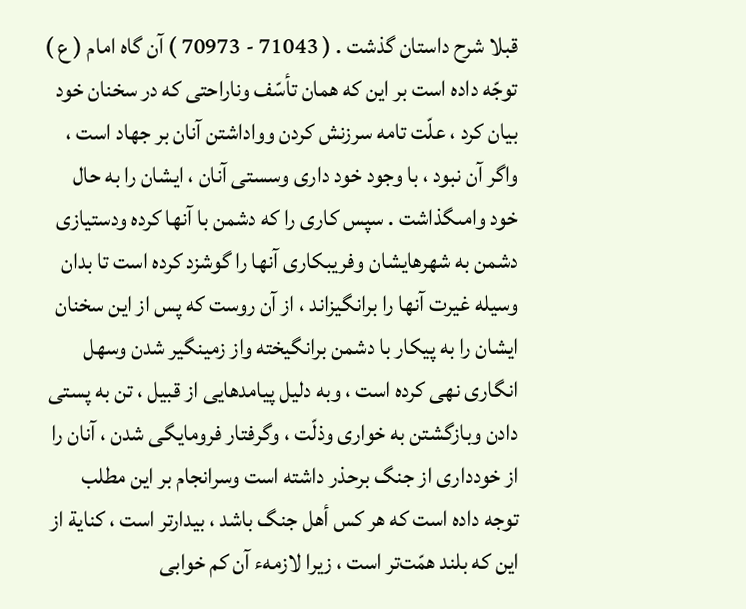قبلا شرح داستان گذشت . ( 71043 - 70973 ) آن گاه امام ( ع ) توجّه داده است بر اين كه همان تأسّف وناراحتى كه در سخنان خود بيان كرد ، علّت تامه سرزنش كردن وواداشتن آنان بر جهاد است ، واگر آن نبود ، با وجود خود دارى وسستى آنان ، ايشان را به حال خود وامىگذاشت . سپس كارى را كه دشمن با آنها كرده ودستيازى دشمن به شهرهايشان وفريبكارى آنها را گوشزد كرده است تا بدان وسيله غيرت آنها را برانگيزاند ، از آن روست كه پس از اين سخنان ايشان را به پيكار با دشمن برانگيخته واز زمينگير شدن وسهل انگارى نهى كرده است ، وبه دليل پيامدهايى از قبيل ، تن به پستى دادن وبازگشتن به خوارى وذلّت ، وگرفتار فرومايگى شدن ، آنان را از خوددارى از جنگ برحذر داشته است وسرانجام بر اين مطلب توجه داده است كه هر كس أهل جنگ باشد ، بيدارتر است ، كناية از اين كه بلند همّت‌تر است ، زيرا لازمهء آن كم خوابى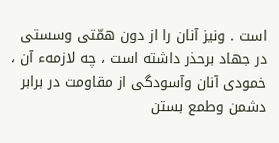است . ونيز آنان را از دون همّتى وسستى در جهاد برحذر داشته است ، چه لازمهء آن ، خمودى آنان وآسودگى از مقاومت در برابر دشمن وطمع بستن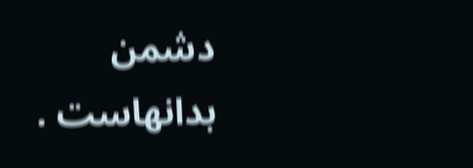دشمن بدانهاست .